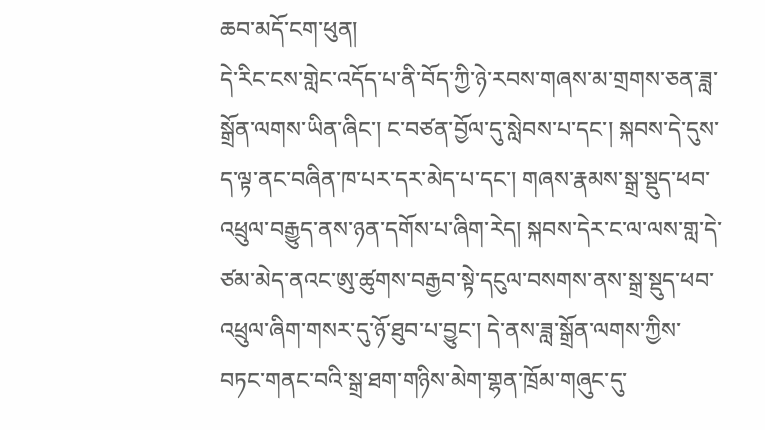ཆབ་མདོ་ངག་ཕུན།
དེ་རིང་ངས་གླེང་འདོད་པ་ནི་བོད་ཀྱི་ཉེ་རབས་གཞས་མ་གྲགས་ཅན་ཟླ་སྒྲོན་ལགས་ཡིན་ཞིང་། ང་བཙན་བྱོལ་དུ་སླེབས་པ་དང་། སྐབས་དེ་དུས་ད་ལྟ་ནང་བཞིན་ཁ་པར་དར་མེད་པ་དང་། གཞས་རྣམས་སྒྲ་སྡུད་ཕབ་འཕྲུལ་བརྒྱུད་ནས་ཉན་དགོས་པ་ཞིག་རེད། སྐབས་དེར་ང་ལ་ལས་གླ་དེ་ཙམ་མེད་ནའང་ཨུ་ཚུགས་བརྒྱབ་སྟེ་དངུལ་བསགས་ནས་སྒྲ་སྡུད་ཕབ་འཕྲུལ་ཞིག་གསར་དུ་ཉོ་ཐུབ་པ་བྱུང་། དེ་ནས་ཟླ་སྒྲོན་ལགས་ཀྱིས་བཏང་གནང་བའི་སྒྲ་ཐག་གཉིས་མེག་གྷན་ཁྲོམ་གཞུང་དུ་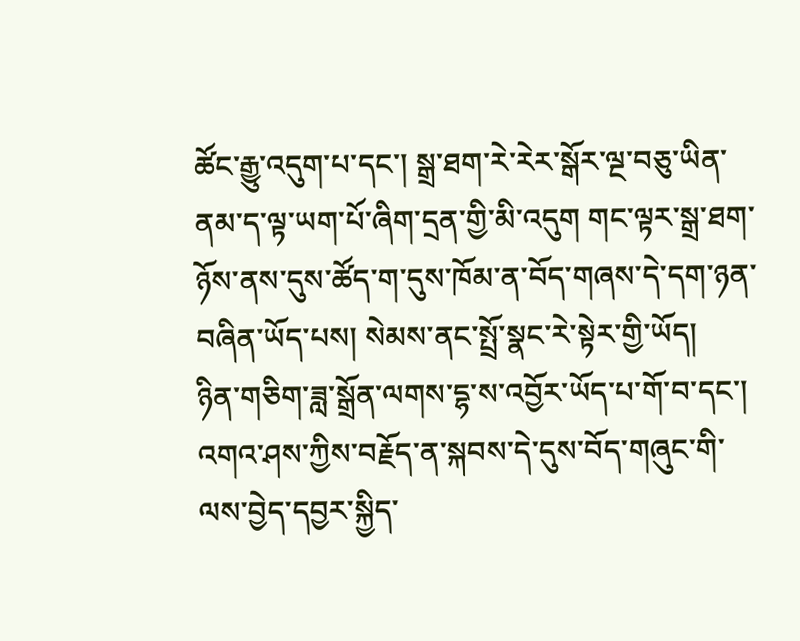ཚོང་རྒྱུ་འདུག་པ་དང་། སྒྲ་ཐག་རེ་རེར་སྒོར་ལྔ་བཅུ་ཡིན་ནམ་ད་ལྟ་ཡག་པོ་ཞིག་དྲན་གྱི་མི་འདུག གང་ལྟར་སྒྲ་ཐག་ཉོས་ནས་དུས་ཚོད་ག་དུས་ཁོམ་ན་བོད་གཞས་དེ་དག་ཉན་བཞིན་ཡོད་པས། སེམས་ནང་སྤྲོ་སྣང་རེ་སྟེར་གྱི་ཡོད།
ཉིན་གཅིག་ཟླ་སྒྲོན་ལགས་དྷ་ས་འབྱོར་ཡོད་པ་གོ་བ་དང་། འགའ་ཤས་ཀྱིས་བརྗོད་ན་སྐབས་དེ་དུས་བོད་གཞུང་གི་ལས་བྱེད་དབྱར་སྐྱིད་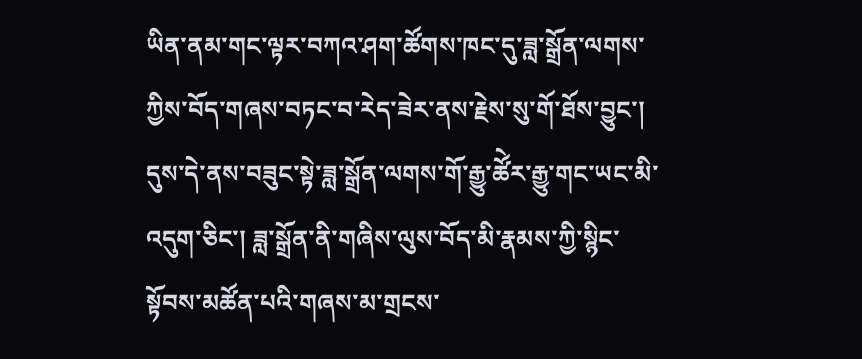ཡིན་ནམ་གང་ལྟར་བཀའ་ཤག་ཚོགས་ཁང་དུ་ཟླ་སྒྲོན་ལགས་ཀྱིས་བོད་གཞས་བཏང་བ་རེད་ཟེར་ནས་རྗེས་སུ་གོ་ཐོས་བྱུང་། དུས་དེ་ནས་བཟུང་སྟེ་ཟླ་སྒྲོན་ལགས་གོ་རྒྱུ་ཚོེར་རྒྱུ་གང་ཡང་མི་འདུག་ཅིང་། ཟླ་སྒྲོན་ནི་གཞིས་ལུས་བོད་མི་རྣམས་ཀྱི་སྙིང་སྟོབས་མཚོན་པའི་གཞས་མ་གྲངས་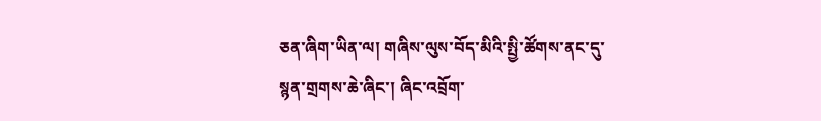ཅན་ཞིག་ཡིན་ལ། གཞིས་ལུས་བོད་མིའི་སྤྱི་ཚོགས་ནང་དུ་སྙན་གྲགས་ཆེ་ཞིང་། ཞིང་འབྲོག་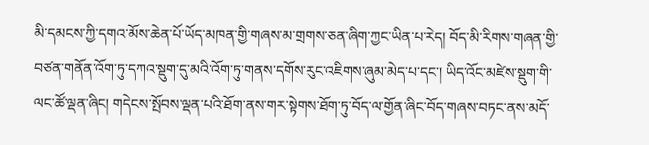མི་དམངས་ཀྱི་དགའ་མོས་ཆེན་པོ་ཡོད་མཁན་གྱི་གཞས་མ་གྲགས་ཅན་ཞིག་ཀྱང་ཡིན་པ་རེད། བོད་མི་རིགས་གཞན་གྱི་བཙན་གནོན་འོག་ཏུ་དཀའ་སྡུག་དུ་མའི་འོག་ཏུ་གནས་དགོས་རུང་འཇིགས་ཞུམ་མེད་པ་དང་། ཡིད་འོང་མཛེས་སྡུག་གི་ལང་ཚོ་ལྡན་ཞིང། གདེངས་སྤོབས་ལྡན་པའི་ཐོག་ནས་གར་སྟེགས་ཐོག་ཏུ་བོད་ལ་གྱོན་ཞིང་བོད་གཞས་བཏང་ནས་མདོ་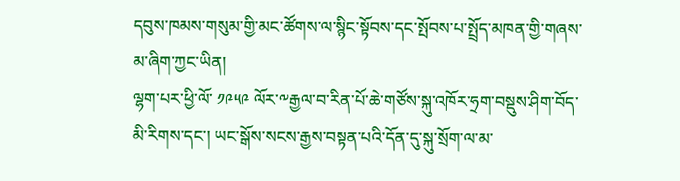དབུས་ཁམས་གསུམ་གྱི་མང་ཚོགས་ལ་སྙིང་སྟོབས་དང་སྤོབས་པ་སྤྲོད་མཁན་གྱི་གཞས་མ་ཞིག་ཀྱང་ཡིན།
ལྷག་པར་ཕྱི་ལོ་ ༡༩༥༩ ལོར་༸རྒྱལ་བ་རིན་པོ་ཆེ་གཙོས་སྐུ་འཁོར་ཧྲག་བསྡུས་ཤིག་བོད་མི་རིགས་དང་། ཡང་སྒོས་སངས་རྒྱས་བསྟན་པའི་དོན་དུ་སྐུ་སྲོག་ལ་མ་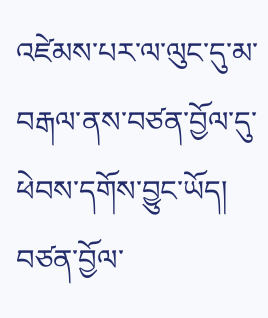འཛེམས་པར་ལ་ལུང་དུ་མ་བརྒལ་ནས་བཙན་བྱོལ་དུ་ཕེབས་དགོས་བྱུང་ཡོད། བཙན་བྱོལ་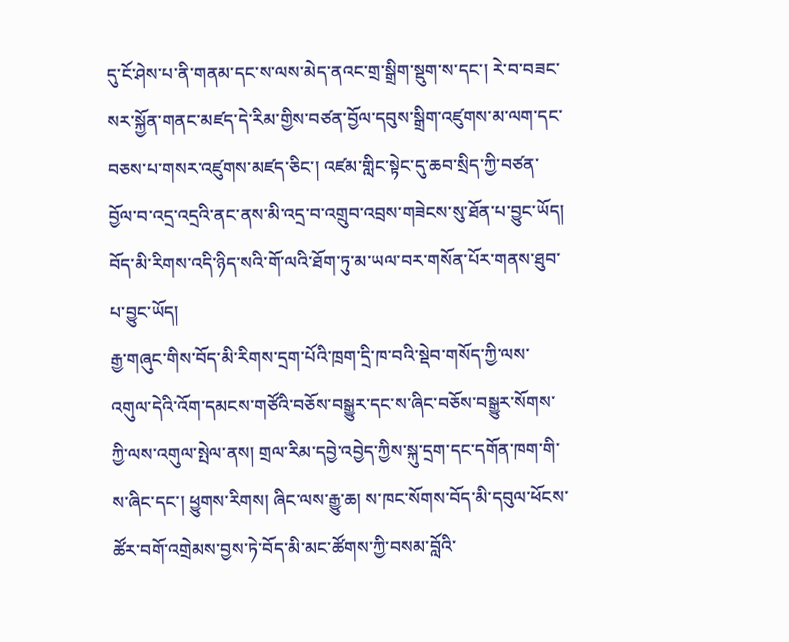དུ་ངོ་ཤེས་པ་ནི་གནམ་དང་ས་ལས་མེད་ནའང་གྲ་སྒྲིག་སྡུག་ས་དང་། རེ་བ་བཟང་སར་སྐྱོན་གནང་མཛད་དེ་རིམ་གྱིས་བཙན་བྱོལ་དབུས་སྒྲིག་འཛུགས་མ་ལག་དང་བཅས་པ་གསར་འཛུགས་མཛད་ཅིང་། འཛམ་གླིང་སྟེང་དུ་ཆབ་སྲིད་ཀྱི་བཙན་བྱོལ་བ་འདྲ་འདྲའི་ནང་ནས་མི་འདྲ་བ་འགྲུབ་འབྲས་གཟེངས་སུ་ཐོན་པ་བྱུང་ཡོད། བོད་མི་རིགས་འདི་ཉིད་སའི་གོ་ལའི་ཐོག་ཏུ་མ་ཡལ་བར་གསོན་པོར་གནས་ཐུབ་པ་བྱུང་ཡོད།
རྒྱ་གཞུང་གིས་བོད་མི་རིགས་དྲག་པོའི་ཁྲག་དྲི་ཁ་བའི་སྡེབ་གསོད་ཀྱི་ལས་འགུལ་དེའི་འོག་དམངས་གཙོའི་བཅོས་བསྒྱུར་དང་ས་ཞིང་བཅོས་བསྒྱུར་སོགས་ཀྱི་ལས་འགུལ་སྤེལ་ནས། གྲལ་རིམ་དབྱེ་འབྱེད་ཀྱིས་སྐུ་དྲག་དང་དགོན་ཁག་གི་ས་ཞིང་དང་། ཕྱུགས་རིགས། ཞིང་ལས་རྒྱུ་ཆ། ས་ཁང་སོགས་བོད་མི་དབུལ་ཕོངས་ཚོར་བགོ་འགྲེམས་བྱས་ཏེ་བོད་མི་མང་ཚོགས་ཀྱི་བསམ་བློའི་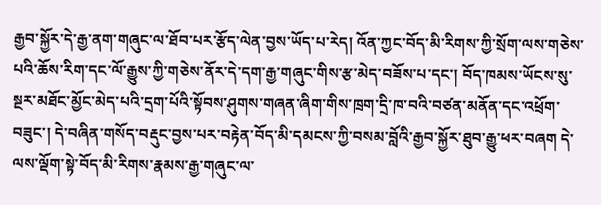རྒྱབ་སྐྱོར་དེ་རྒྱ་ནག་གཞུང་ལ་ཐོབ་པར་རྩོད་ལེན་བྱས་ཡོད་པ་རེད། འོན་ཀྱང་བོད་མི་རིགས་ཀྱི་སྲོག་ལས་གཅེས་པའི་ཆོས་རིག་དང་ལོ་རྒྱུས་ཀྱི་གཅེས་ནོར་དེ་དག་རྒྱ་གཞུང་གིས་རྩ་མེད་བཟོས་པ་དང་། བོད་ཁམས་ཡོངས་སུ་སྔར་མཐོང་མྱོང་མེད་པའི་དྲག་པོའི་སྟོབས་ཤུགས་གཞན་ཞིག་གིས་ཁྲག་དྲི་ཁ་བའི་བཙན་མནོན་དང་འཕྲོག་བཟུང་། དེ་བཞིན་གསོད་བརྡུང་བྱས་པར་བརྟེན་བོད་མི་དམངས་ཀྱི་བསམ་བློའི་རྒྱབ་སྐྱོར་ཐུབ་རྒྱུ་ཕར་བཞག དེ་ལས་ལྡོག་སྟེ་བོད་མི་རིགས་རྣམས་རྒྱ་གཞུང་ལ་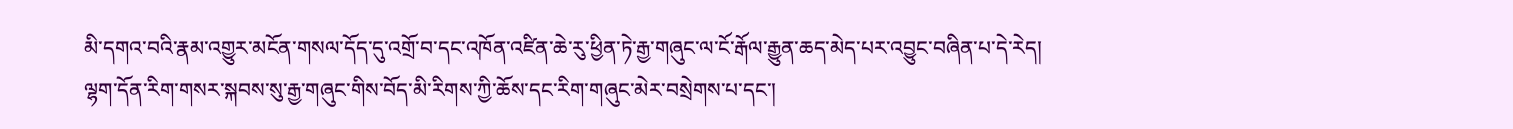མི་དགའ་བའི་རྣམ་འགྱུར་མངོན་གསལ་དོད་དུ་འགྲོ་བ་དང་འཁོན་འཛིན་ཆེ་རུ་ཕྱིན་ཏེ་རྒྱ་གཞུང་ལ་ངོ་རྒོལ་རྒྱུན་ཆད་མེད་པར་འབྱུང་བཞིན་པ་དེ་རེད།
ལྷག་དོན་རིག་གསར་སྐབས་སུ་རྒྱ་གཞུང་གིས་བོད་མི་རིགས་ཀྱི་ཆོས་དང་རིག་གཞུང་མེར་བསྲེགས་པ་དང་།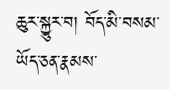ཆུར་སྐྱུར་བ། བོད་མི་བསམ་ཡོད་ཅན་རྣམས་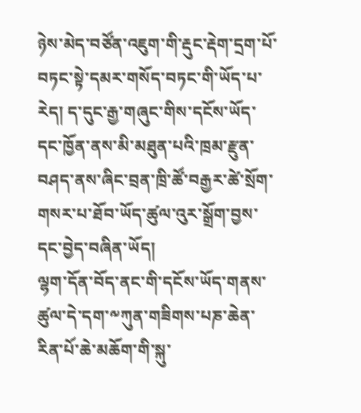ཉེས་མེད་བཙོན་འཇུག་གི་རྡུང་རྡེག་དྲག་པོ་བཏང་སྟེ་དམར་གསོད་བཏང་གི་ཡོད་པ་རེད། ད་དུང་རྒྱ་གཞུང་གིས་དངོས་ཡོད་དང་ཁྱོན་ནས་མི་མཐུན་པའི་ཁྲམ་རྫུན་བཤད་ནས་ཞིང་བྲན་ཁྲི་ཚོ་བརྒྱར་ཚེ་སྲོག་གསར་པ་ཐོབ་ཡོད་ཚུལ་འུར་སྒྲོག་བྱས་དང་བྱེད་བཞིན་ཡོད།
ལྷག་དོན་བོད་ནང་གི་དངོས་ཡོད་གནས་ཚུལ་དེ་དག་༸ཀུན་གཟིགས་པཎ་ཆེན་རིན་པོ་ཆེ་མཆོག་གི་སྐུ་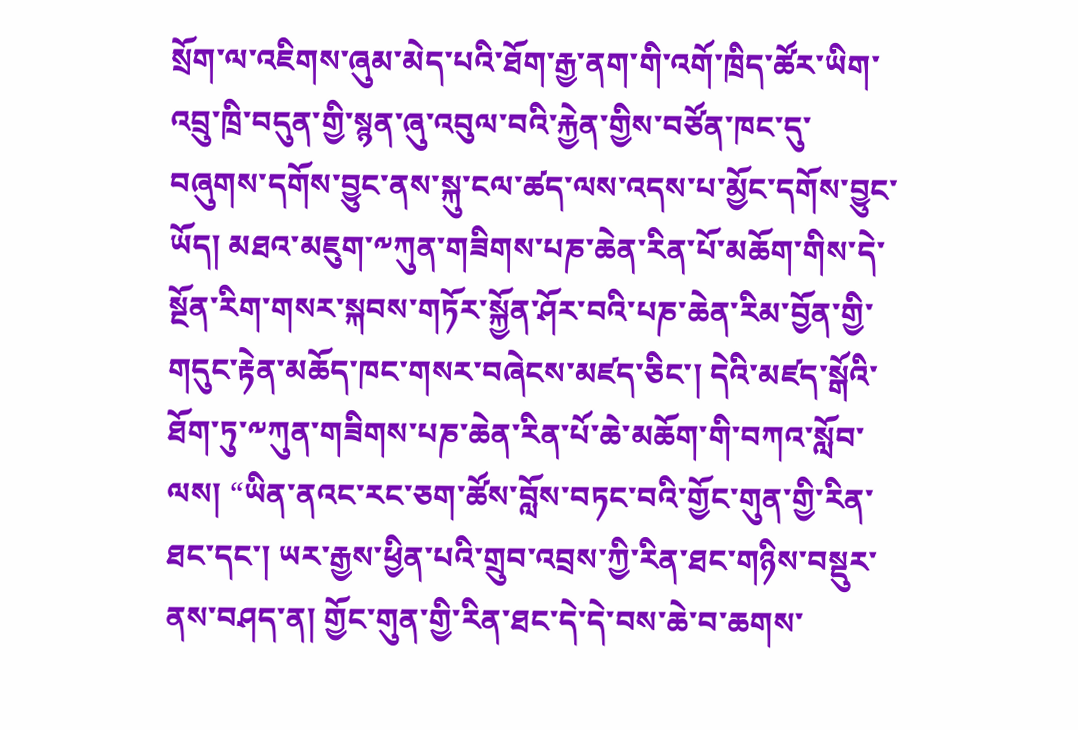སྲོག་ལ་འཇིགས་ཞུམ་མེད་པའི་ཐོག་རྒྱ་ནག་གི་འགོ་ཁྲིད་ཚོར་ཡིག་འབྲུ་ཁྲི་བདུན་གྱི་སྙན་ཞུ་འབུལ་བའི་རྐྱེན་གྱིས་བཙོན་ཁང་དུ་བཞུགས་དགོས་བྱུང་ནས་སྐུ་ངལ་ཚད་ལས་འདས་པ་མྱོང་དགོས་བྱུང་ཡོད། མཐའ་མཇུག་༸ཀུན་གཟིགས་པཎ་ཆེན་རིན་པོ་མཆོག་གིས་དེ་སྔོན་རིག་གསར་སྐབས་གཏོར་སྐྱོན་ཤོར་བའི་པཎ་ཆེན་རིམ་བྱོན་གྱི་གདུང་རྟེན་མཆོད་ཁང་གསར་བཞེངས་མཛད་ཅིང་། དེའི་མཛད་སྒོའི་ཐོག་ཏུ་༸ཀུན་གཟིགས་པཎ་ཆེན་རིན་པོ་ཆེ་མཆོག་གི་བཀའ་སློབ་ལས། “ཡིན་ནའང་རང་ཅག་ཚོས་བློས་བཏང་བའི་གྱོང་གུན་གྱི་རིན་ཐང་དང་། ཡར་རྒྱས་ཕྱིན་པའི་གྲུབ་འབྲས་ཀྱི་རིན་ཐང་གཉིས་བསྡུར་ནས་བཤད་ན། གྱོང་གུན་གྱི་རིན་ཐང་དེ་དེ་བས་ཆེ་བ་ཆགས་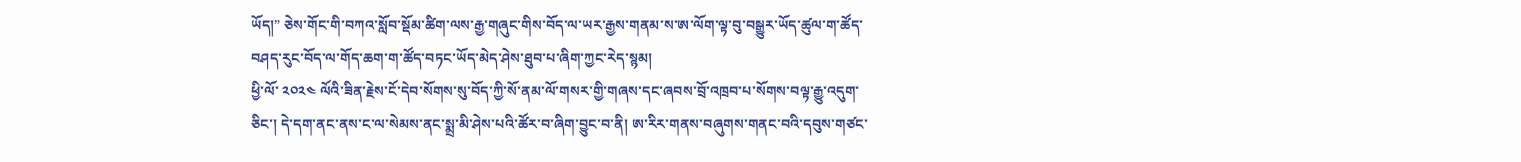ཡོད།” ཅེས་གོང་གི་བཀའ་སློབ་སྡོམ་ཚིག་ལས་རྒྱ་གཞུང་གིས་བོད་ལ་ཡར་རྒྱས་གནམ་ས་ཨ་ལོག་ལྟ་བུ་བསྒྱུར་ཡོད་ཚུལ་ག་ཚོད་བཤད་རུང་བོད་ལ་གོད་ཆག་ག་ཚོད་བཏང་ཡོད་མེད་ཤེས་ཐུབ་པ་ཞིག་ཀྱང་རེད་སྙམ།
ཕྱི་ལོ་ ༢༠༢༤ ལོའི་ཟིན་རྗེས་ངོ་དེབ་སོགས་སུ་བོད་ཀྱི་སོ་ནམ་ལོ་གསར་གྱི་གཞས་དང་ཞབས་བྲོ་འཁྲབ་པ་སོགས་བལྟ་རྒྱུ་འདུག་ཅིང་། དེ་དག་ནང་ནས་ང་ལ་སེམས་ནང་སྨྲ་མི་ཤེས་པའི་ཚོར་བ་ཞིག་བྱུང་བ་ནི། ཨ་རིར་གནས་བཞུགས་གནང་བའི་དབུས་གཙང་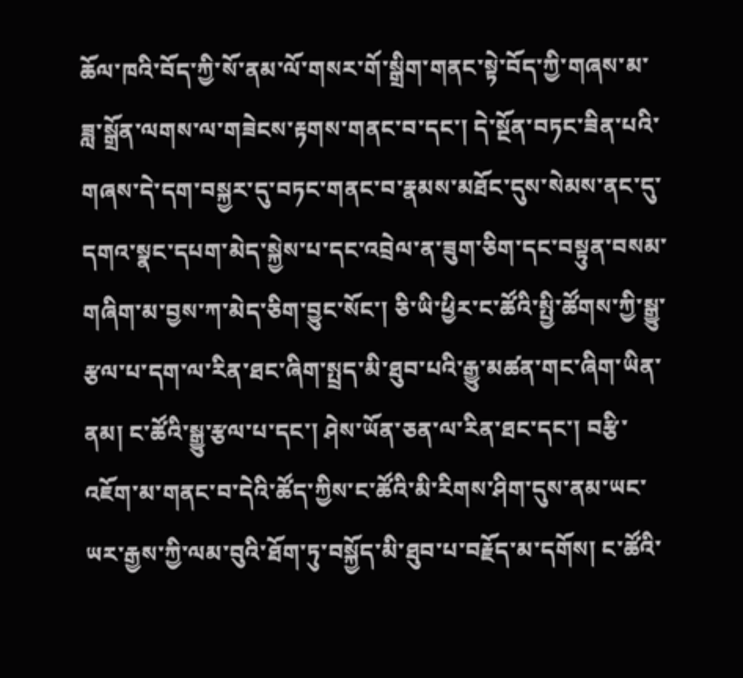ཆོལ་ཁའི་བོད་ཀྱི་སོ་ནམ་ལོ་གསར་གོ་སྒྲིག་གནང་སྟེ་བོད་ཀྱི་གཞས་མ་ཟླ་སྒྲོན་ལགས་ལ་གཟེངས་རྟགས་གནང་བ་དང་། དེ་སྔོན་བཏང་ཟིན་པའི་གཞས་དེ་དག་བསྐྱར་དུ་བཏང་གནང་བ་རྣམས་མཐོང་དུས་སེམས་ནང་དུ་དགའ་སྣང་དཔག་མེད་སྐྱེས་པ་དང་འབྲེལ་ན་ཟུག་ཅིག་དང་བསྟུན་བསམ་གཞིག་མ་བྱས་ཀ་མེད་ཅིག་བྱུང་སོང་། ཅི་ཡི་ཕྱིར་ང་ཚོའི་སྤྱི་ཚོགས་ཀྱི་སྒྱུ་རྩལ་པ་དག་ལ་རིན་ཐང་ཞིག་སྤྲད་མི་ཐུབ་པའི་རྒྱུ་མཚན་གང་ཞིག་ཡིན་ནམ། ང་ཚོའི་སྒྱུ་རྩལ་པ་དང་། ཤེས་ཡོན་ཅན་ལ་རིན་ཐང་དང་། བརྩི་འཇོག་མ་གནང་བ་དེའི་ཚོད་ཀྱིས་ང་ཚོའི་མི་རིགས་ཤིག་དུས་ནམ་ཡང་ཡར་རྒྱས་ཀྱི་ལམ་བུའི་ཐོག་ཏུ་བསྐྱོད་མི་ཐུབ་པ་བརྗོད་མ་དགོས། ང་ཚོའི་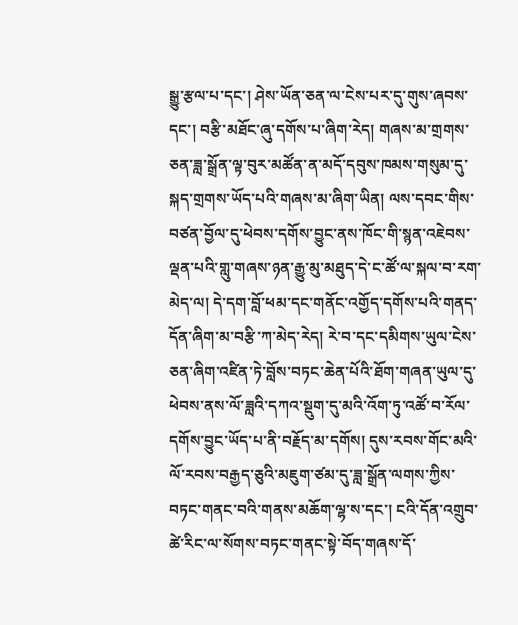སྒྱུ་རྩལ་པ་དང་། ཤེས་ཡོན་ཅན་ལ་ངེས་པར་དུ་གུས་ཞབས་དང་། བརྩི་མཐོང་ཞུ་དགོས་པ་ཞིག་རེད། གཞས་མ་གྲགས་ཅན་ཟླ་སྒྲོན་ལྟ་བུར་མཚོན་ན་མདོ་དབུས་ཁམས་གསུམ་དུ་སྐད་གྲགས་ཡོད་པའི་གཞས་མ་ཞིག་ཡིན། ལས་དབང་གིས་བཙན་བྱོལ་དུ་ཕེབས་དགོས་བྱུང་ནས་ཁོང་གི་སྙན་འཇེབས་ལྡན་པའི་གླུ་གཞས་ཉན་རྒྱུ་མུ་མཐུད་དེ་ང་ཚོ་ལ་སྐལ་བ་རག་མེད་ལ། དེ་དག་བློ་ཕམ་དང་གནོང་འགྱོད་དགོས་པའི་གནད་དོན་ཞིག་མ་བརྩི་ཀ་མེད་རེད། རེ་བ་དང་དམིགས་ཡུལ་ངེས་ཅན་ཞིག་འཛིན་ཏེ་བློས་བཏང་ཆེན་པོའི་ཐོག་གཞན་ཡུལ་དུ་ཕེབས་ནས་ལོ་ཟླའི་དཀའ་སྡུག་དུ་མའི་འོག་ཏུ་འཚོ་བ་རོལ་དགོས་བྱུང་ཡོད་པ་ནི་བརྗོད་མ་དགོས། དུས་རབས་གོང་མའི་ལོ་རབས་བརྒྱད་ཅུའི་མཇུག་ཙམ་དུ་ཟླ་སྒྲོན་ལགས་ཀྱིས་བཏང་གནང་བའི་གནས་མཆོག་ལྷ་ས་དང་། ངའི་དོན་འགྲུབ་ཚེ་རིང་ལ་སོགས་བཏང་གནང་སྟེ་བོད་གཞས་དོ་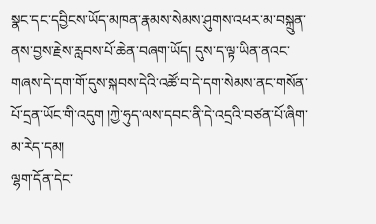སྣང་དང་དབྱིངས་ཡོད་མཁན་རྣམས་སེམས་ཤུགས་འཕར་མ་བསྐྲུན་ནས་བྱས་རྗེས་རླབས་པོ་ཆེན་བཞག་ཡོད། དུས་ད་ལྟ་ཡིན་ནའང་གཞས་དེ་དག་གོ་དུས་སྐབས་དེའི་འཚོ་བ་དེ་དག་སེམས་ནང་གསོན་པོ་དྲན་ཡོང་གི་འདུག །ཀྱེ་ཧུད་ལས་དབང་ནི་དེ་འདྲའི་བཙན་པོ་ཞིག་མ་རེད་དམ།
ལྷག་དོན་དེང་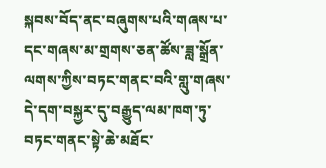སྐབས་བོད་ནང་བཞུགས་པའི་གཞས་པ་དང་གཞས་མ་གྲགས་ཅན་ཚོས་ཟླ་སྒྲོན་ལགས་ཀྱིས་བཏང་གནང་བའི་གླུ་གཞས་དེ་དག་བསྐྱར་དུ་བརྒྱུད་ལམ་ཁག་ཏུ་བཏང་གནང་སྟེ་ཆེ་མཐོང་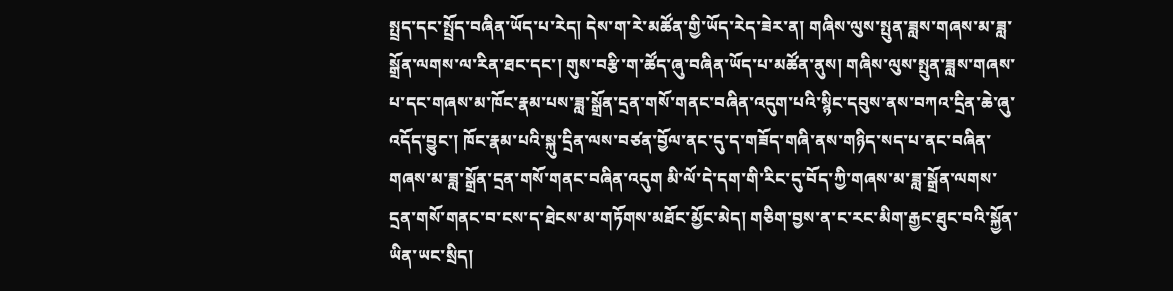སྤྲད་དང་སྤྲོད་བཞིན་ཡོད་པ་རེད། དེས་ག་རེ་མཚོན་གྱི་ཡོད་རེད་ཟེར་ན། གཞིས་ལུས་སྤུན་ཟླས་གཞས་མ་ཟླ་སྒྲོན་ལགས་ལ་རིན་ཐང་དང་། གུས་བརྩི་ག་ཚོད་ཞུ་བཞིན་ཡོད་པ་མཚོན་ནུས། གཞིས་ལུས་སྤུན་ཟླས་གཞས་པ་དང་གཞས་མ་ཁོང་རྣམ་པས་ཟླ་སྒྲོན་དྲན་གསོ་གནང་བཞིན་འདུག་པའི་སྙིང་དབུས་ནས་བཀའ་དྲིན་ཆེ་ཞུ་འདོད་བྱུང་། ཁོང་རྣམ་པའི་སྐུ་དྲིན་ལས་བཙན་བྱོལ་ནང་དུ་ད་གཟོད་གཞི་ནས་གཉིད་སད་པ་ནང་བཞིན་གཞས་མ་ཟླ་སྒྲོན་དྲན་གསོ་གནང་བཞིན་འདུག མི་ལོ་དེ་དག་གི་རིང་དུ་བོད་ཀྱི་གཞས་མ་ཟླ་སྒྲོན་ལགས་དྲན་གསོ་གནང་བ་ངས་ད་ཐེངས་མ་གཏོགས་མཐོང་མྱོང་མེད། གཅིག་བྱས་ན་ང་རང་མིག་རྒྱང་ཐུང་བའི་སྐྱོན་ཡིན་ཡང་སྲིད།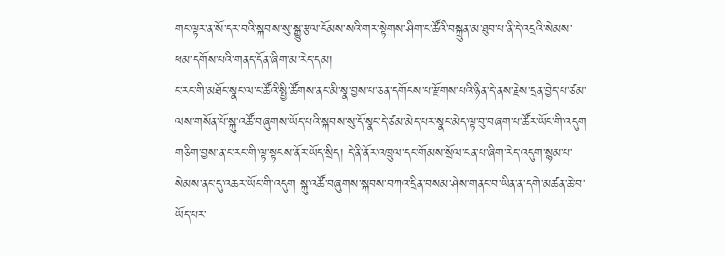གང་ལྟར་ན་སོ་དར་བའི་སྐབས་སུ་སྒྱུ་རྩལ་ངོམས་སའི་གར་སྟེགས་ཤིག་ང་ཚོའི་བསྐྲུན་མ་ཐུབ་པ་ནི་དེ་འདྲའི་སེམས་ཕམ་དགོས་པའི་གནད་དོན་ཞིག་མ་རེད་དམ།
ང་རང་གི་མཐོང་སྣང་ལ་ང་ཚོའི་སྤྱི་ཚོགས་ནང་མི་སྣ་བྱས་པ་ཅན་དགོངས་པ་རྫོགས་པའི་ཉིན་དེ་ནས་རྗེས་དྲན་བྱེད་པ་ཙམ་ལས་གསོན་པོ་སྐུ་འཚོ་བཞུགས་ཡོད་པའི་སྐབས་སུ་དོ་སྣང་དེ་ཙམ་མེད་པར་སྣང་མེད་ལྟ་བུ་བཞག་པ་ཚོར་ཡོང་གི་འདུག གཅིག་བྱས་ན་ང་རང་གི་ལྟ་སྟངས་ནོར་ཡོད་སྲིད། དེ་ནི་ནོར་འཁྲུལ་དང་གོམས་སྲོལ་ངན་པ་ཞིག་རེད་འདུག་སྙམ་པ་སེམས་ནང་དུ་འཆར་ཡོང་གི་འདུག སྐུ་འཚོ་བཞུགས་སྐབས་བཀའ་དྲིན་བསམ་ཤེས་གནང་བ་ཡིན་ན་དགེ་མཚན་ཆེ་བ་ཡོད་པར་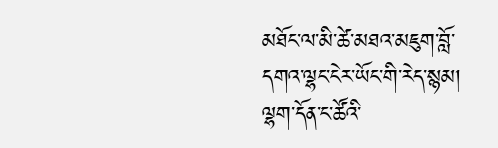མཐོང་ལ་མི་ཚེ་མཐའ་མཇུག་བློ་དགའ་ལྷང་ངེར་ཡོང་གི་རེད་སྙམ།
ལྷག་དོན་ང་ཚོའི་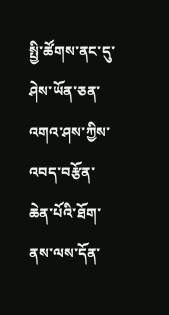སྤྱི་ཚོགས་ནང་དུ་ཤེས་ཡོན་ཅན་འགའ་ཤས་ཀྱིས་འབད་བརྩོན་ཆེན་པོའི་ཐོག་ནས་ལས་དོན་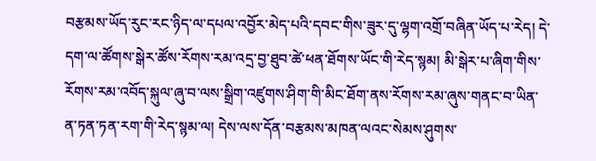བརྩམས་ཡོད་རུང་རང་ཉིད་ལ་དཔལ་འབྱོར་མེད་པའི་དབང་གིས་ཟུར་དུ་ལྷག་འགྲོ་བཞིན་ཡོད་པ་རེད། དེ་དག་ལ་ཚོགས་སྒེར་ཚོས་རོགས་རམ་འདྲ་བྱ་ཐུབ་ཚེ་ཕན་ཐོགས་ཡོང་གི་རེད་སྙམ། མི་སྒེར་པ་ཞིག་གིས་རོགས་རམ་འབོད་སྐུལ་ཞུ་བ་ལས་སྒྲིག་འཛུགས་ཤིག་གི་མིང་ཐོག་ནས་རོགས་རམ་ཞུས་གནང་བ་ཡིན་ན་ཏན་ཏན་རག་གི་རེད་སྙམ་ལ། དེས་ལས་དོན་བརྩམས་མཁན་ལའང་སེམས་ཤུགས་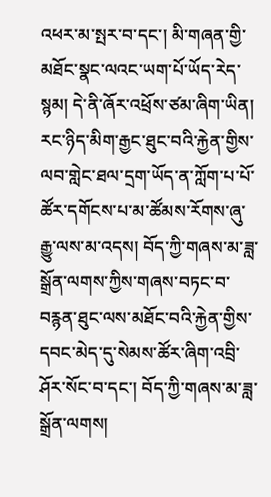འཕར་མ་སྤར་བ་དང་། མི་གཞན་གྱི་མཐོང་སྣང་ལའང་ཡག་པོ་ཡོད་རེད་སྙམ། དེ་ནི་ཞོར་འཕྲོས་ཙམ་ཞིག་ཡིན། རང་ཉིད་མིག་རྒྱང་ཐུང་བའི་རྐྱེན་གྱིས་ལབ་གླེང་ཐལ་དྲག་ཡོད་ན་ཀློག་པ་པོ་ཚོར་དགོངས་པ་མ་ཚོམས་རོགས་ཞུ་རྒྱུ་ལས་མ་འདས། བོད་ཀྱི་གཞས་མ་ཟླ་སྒྲོན་ལགས་ཀྱིས་གཞས་བཏང་བ་བརྙན་ཐུང་ལས་མཐོང་བའི་རྐྱེན་གྱིས་དབང་མེད་དུ་སེམས་ཚོར་ཞིག་འབྲི་ཤོར་སོང་བ་དང་། བོད་ཀྱི་གཞས་མ་ཟླ་སྒྲོན་ལགས།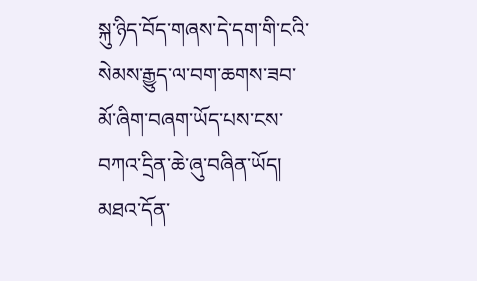སྐུ་ཉིད་བོད་གཞས་དེ་དག་གི་ངའི་སེམས་རྒྱུད་ལ་བག་ཆགས་ཟབ་མོ་ཞིག་བཞག་ཡོད་པས་ངས་བཀའ་དྲིན་ཆེ་ཞུ་བཞིན་ཡོད།
མཐའ་དོན་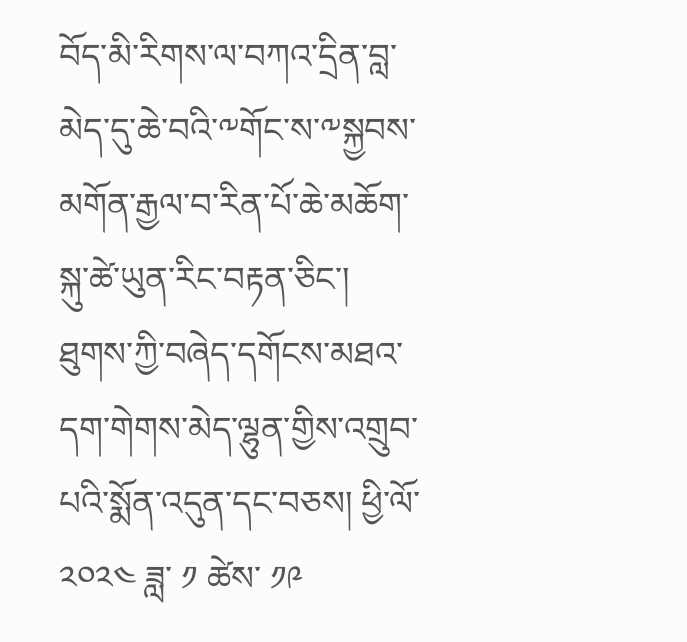བོད་མི་རིགས་ལ་བཀའ་དྲིན་བླ་མེད་དུ་ཆེ་བའི་༸གོང་ས་༸སྐྱབས་མགོན་རྒྱལ་བ་རིན་པོ་ཆེ་མཆོག་སྐུ་ཚེ་ཡུན་རིང་བརྟན་ཅིང་། ཐུགས་ཀྱི་བཞེད་དགོངས་མཐའ་དག་གེགས་མེད་ལྷུན་གྱིས་འགྲུབ་པའི་སྨོན་འདུན་དང་བཅས། ཕྱི་ལོ་ ༢༠༢༤ ཟླ་ ༡ ཚེས་ ༡༩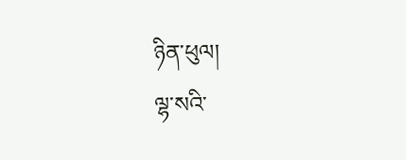ཉིན་ཕུལ།
ལྷ་སའི་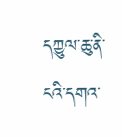དཀྱུལ་ཆུ་ནི་ངའི་དགའ་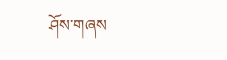ཤོས་གཞས